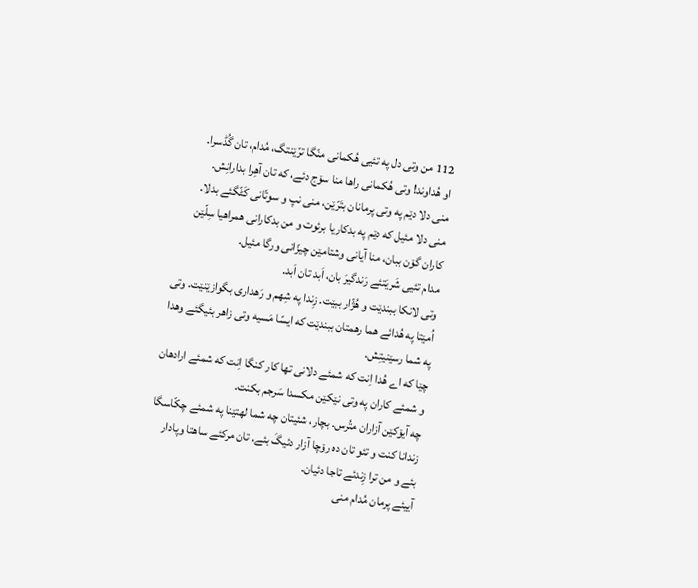112 من وتی دل په تئیی هُکمانی منّگا ترّێنتگ، مُدام، تان گُڈسرا.
او هُداوند! وتی هُکمانی راها منا سۆج دئے، که تان آهِرا بدارانِش.
منی دلا دێم په وتی پرمانان بتَرّێن، منی نپ و سوتّانی کَٹّگئے بدلا.
منی دلا مئیل که دێم په بدکاریا برئوت و من بدکارانی همراهیا سِلّێن کاران گۆن ببان، منا آیانی وشتامێن چیزّانی ورگا مئیل.
مدام تئیی شَریَتئے رَندگیرَ بان، اَبد تان اَبد.
وتی لانکا ببندێت و هُژّار ببێت. زِندا په شِهم و رَهداری بگوازێنێت. وتی اُمێتا په هُدائے هما رهمتان ببندێت که ایسّا مَسیه وتی زاهر بئیگئے وهدا په شما رسێنیتِش.
چێا که اے هُدا اِنت که شمئے دلانی تها کار کنگا اِنت که شمئے ارادهان و شمئے کاران په وتی نێکێن مکسدا سَرجم بکنت.
چه آیۆکێن آزاران متُرس. بچار، شئیتان چه شما لهتێنا په شمئے چکّاسگا زندانا کنت و تئو تان ده رۆچا آزار دئیگَ بئے. تان مرکئے ساهتا وپادار بئے و من ترا زِندئے تاجا دئیان.
آییئے پرمان مُدام منی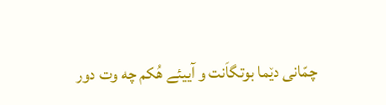چمّانی دێما بوتگاَنت و آییئے هُکم چه وت دور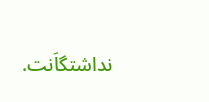نداشتگاَنت.